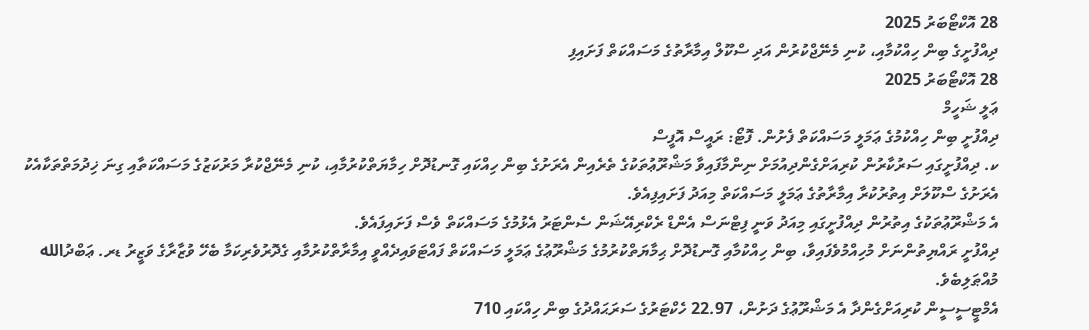28 އޮކްޓޯބަރު 2025
ދިއްފުށީގެ ބިން ހިއްކުމާއި، ކުނި މެނޭޖްކުރުން އަދި ސްކޫލް އިމާރާތުގެ މަސައްކަތް ފަށައިފި
28 އޮކްޓޯބަރު 2025
ޢަލީ ޝަހީމް
ދިއްފުށީ ބިން ހިއްކުމުގެ ޢަމަލީ މަސައްކަތް ފެށުން. ފޮޓޯ: ރައީސް އޮފީސް
ކ. ދިއްފުށީގައި ސަރުކާރުން ކުރިއަށްގެންދިއުމަށް ނިންމާފައިވާ މަޝްރޫޢުތަކުގެ ތެރެއިން އެރަށުގެ ބިން ހިއްކައި ގޮނޑުދޮށް ހިމާޔަތްކުރުމާއި، ކުނި މެނޭޖްކުރާ މަރުކަޒުގެ މަސައްކަތާއި ގިނަ ޚިދުމަތްތަކާއެކު އެރަށުގެ ސްކޫލަށް އިތުރުކުރާ އިމާރާތުގެ ޢަމަލީ މަސައްކަތް މިއަދު ފަށައިފިއެވެ.
އެ މަޝްރޫޢުތަކުގެ އިތުރުން ދިއްފުށީގައި މިއަދު ވަނީ ފިޓްނަސް އެންޑް ރެކްރިއޭޝަން ސެންޓަރު އެޅުމުގެ މަސައްކަތް ވެސް ފަށައިފައެވެ.
ދިއްފުށީ ރައްޔިތުންނަށް މުހިއްމުވެފައިވާ، ބިން ހިއްކުމާއި ގޮނޑުދޮށް ޙިމާޔަތްކުރުމުގެ މަޝްރޫޢުގެ ޢަމަލީ މަސައްކަތް ފައްޓަވައިދެއްވީ އިމާރާތްކުރުމާއި ގެދޮރުވެރިކަމާ ބެހޭ ވުޒާރާގެ ވަޒީރު ޑރ. ޢަބްދުالله މުއްޠަލިބެވެ.
އެމްޓީސީސީން ކުރިއަށްގެންދާ އެ މަޝްރޫޢުގެ ދަށުން، 22.97 ހެކްޓަރުގެ ސަރަޙައްދުގެ ބިން ހިއްކައި 710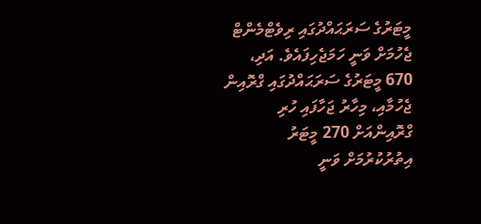މީޓަރުގެ ސަރަޙައްދުގައި ރިވެޓްމެންޓް ޖެހުމަށް ވަނީ ހަމަޖެހިފައެވެ. އަދި، 670 މީޓަރުގެ ސަރަޙައްދުގައި ގްރޮއިން ޖެހުމާއި، މިހާރު ޖަހާފައި ހުރި ގްރޮއިންއަށް 270 މީޓަރު އިތުރުކުރުމަށް ވަނީ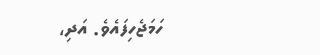ހަމަޖެހިފައެވެ. އަދި،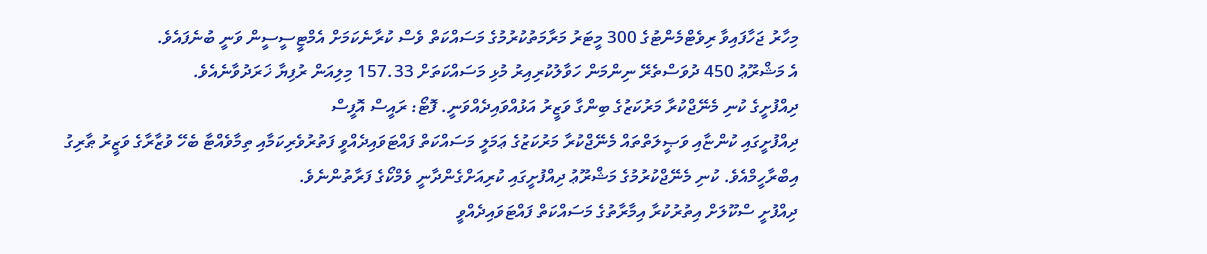މިހާރު ޖަހާފައިވާ ރިވެޓްމެންޓުގެ 300 މީޓަރު މަރާމަތުކުރުމުގެ މަސައްކަތް ވެސް ކުރާނެކަމަށް އެމްޓީސީސީން ވަނީ ބުނެފައެވެ.
އެ މަޝްރޫޢު 450 ދުވަސްތެރޭ ނިންމަން ހަވާލުކުރިއިރު މުޅި މަސައްކަތަށް 157.33 މިލިއަން ރުފިޔާ ޚަރަދުވާނެއެވެ.
ދިއްފުށީގެ ކުނި މެނޭޖްކުރާ މަރުކަޒުގެ ބިންގާ ވަޒީރު އަޅުއްވައިދެއްވަނީ. ފޮޓޯ: ރައީސް އޮފީސް
ދިއްފުށީގައި ކުންޏާއި ވަޞީލަތްތައް މެނޭޖްކުރާ މަރުކަޒުގެ ޢަމަލީ މަސައްކަތް ފައްޓަވައިދެއްވީ ފަތުރުވެރިކަމާއި ތިމާވެއްޓާ ބެހޭ ވުޒާރާގެ ވަޒީރު ޠާރިގު އިބްރާހީމްއެވެ. ކުނި މެނޭޖްކުރުމުގެ މަޝްރޫޢު ދިއްފުށީގައި ކުރިއަށްގެންދާނީ ވެމްކޯގެ ފަރާތުންނެވެ.
ދިއްފުށީ ސްކޫލަށް އިތުރުކުރާ އިމާރާތުގެ މަސައްކަތް ފައްޓަވައިދެއްވީ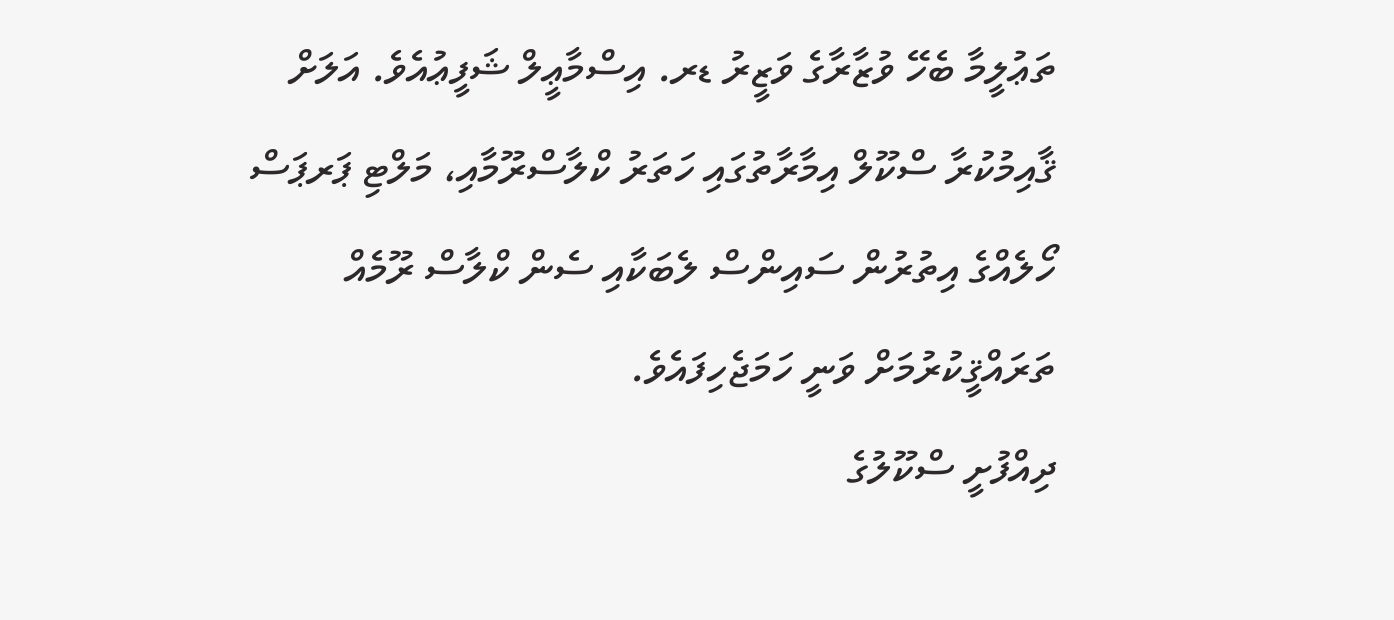ތަޢުލީމާ ބެހޭ ވުޒާރާގެ ވަޒީރު ޑރ. އިސްމާޢީލް ޝަފީޢުއެވެ. އަލަށް ޤާއިމުކުރާ ސްކޫލް އިމާރާތުގައި ހަތަރު ކްލާސްރޫމާއި، މަލްޓި ޕަރޕަސް ހޯލެއްގެ އިތުރުން ސައިންސް ލެބަކާއި ސެން ކްލާސް ރޫމެއް ތަރައްޤީކުރުމަށް ވަނީ ހަމަޖެހިފައެވެ.
ދިއްފުށީ ސްކޫލުގެ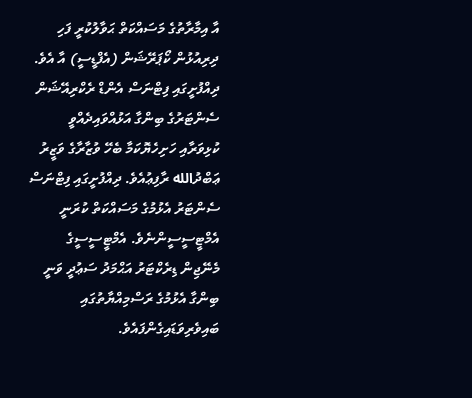އާ އިމާރާތުގެ މަސައްކަތް ޙަވާލުކުރީ ފަހި ދިރިއުޅުން ކޯޕަރޭޝަން (އެފްޑީސީ) އާ އެވެ.
ދިއްފުށީގައި ފިޓްނަސް އެންޑް ރެކްރިއޭޝަން ސެންޓަރުގެ ބިންގާ އަޅުއްވައިދެއްވީ ކުޅިވަރާއި ހަށިހެޔޮކަމާ ބެހޭ ވުޒާރާގެ ވަޒީރު ޢަބްދުالله ރާފިޢުއެވެ. ދިއްފުށީގައި ފިޓްނަސް ސެންޓަރު އެޅުމުގެ މަސައްކަތް ކުރަނީ އެމްޓީސީސީންނެވެ. އެމްޓީސީސީގެ މެނޭޖިން ޑިރެކްޓަރު އަޙްމަދު ސަޢުދީ ވަނީ ބިންގާ އެޅުމުގެ ރަސްމިއްޔާތުގައި ބައިވެރިވަޑައިގެންފައެވެ.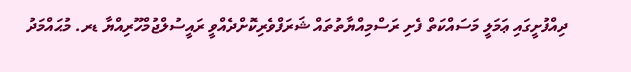ދިއްފުށީގައި ޢަމަލީ މަސައްކަތް ފެށި ރަސްމިއްޔާތުތައް ޝަރަފްވެރިކޮށްދެއްވީ ރައީސުލްޖުމްހޫރިއްޔާ ޑރ. މުޙައްމަދު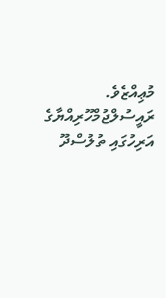މުޢިއްޒެވެ. ރައީސުލްޖުމްހޫރިއްޔާގެ އަރިހުގައި ތުލުސްދޫ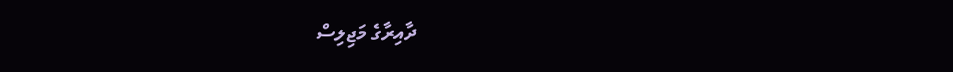ދާއިރާގެ މަޖިލިސް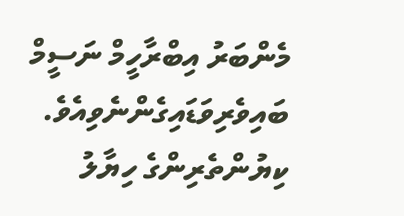މެންބަރު އިބްރާހީމް ނަސީމް ބައިވެރިވަޑައިގެންނެވިއެވެ.
ކިޔުންތެރިންގެ ހިޔާލު